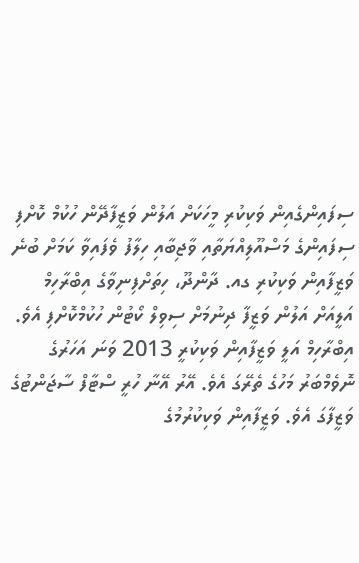ސިފައިންގެއިން ވަކިކުރި މީހަކަށް އަލުން ވަޒީފާދޭން ހުކުމް ކޮށްފި
ސިފައިންގެ މަސްއޫލިއްޔަތާއި ވާޖިބާއި ހިލާފު ވެފައިވާ ކަމަށް ބުނެ ވަޒީފާއިން ވަކިކުރި ގއ. ދާންދޫ، ހިތަށްފިނިވާގެ އިބްރާހިމް އަލީއަށް އަލުން ވަޒީފާ ދިނުމަށް ސިވިލް ކޯޓުން ހުކުމްކޮށްފި އެވެ. އިބްރާހިމް އަލީ ވަޒީފާއިން ވަކިކުރީ 2013 ވަނަ އަހަރުގެ ނޮވެމްބަރު މަހުގެ ތެރޭގަ އެވެ. އޭރު އޭނާ ހުރީ ސްޓާފް ސާޖަންޓުގެ ވަޒީފާގަ އެވެ. ވަޒީފާއިން ވަކިކުރުމުގެ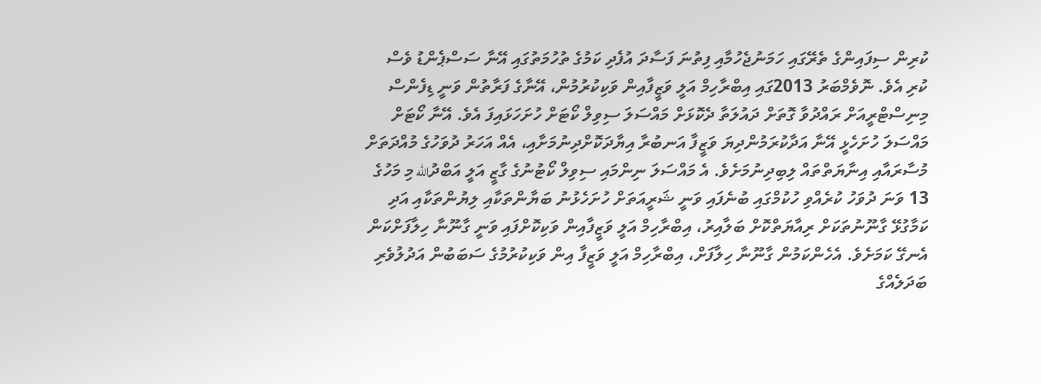ކުރިން ސިފައިންގެ ތެރޭގައި ހަމަނުޖެހުމާއި ފިތުނަ ފަސާދަ އުފެދި ކަމުގެ ތުހުމަތުގައި އޭނާ ސަސްޕެންޑު ވެސް ކުރި އެވެ. ނޮވެމްބަރު 2013ގައި އިބްރާހިމް އަލީ ވަޒީފާއިން ވަކިކުރުމުން، އޭނާގެ ފަރާތުން ވަނީ ޑިފެންސް މިނިސްޓްރީއަށް ރައްދުވާ ގޮތަށް ދައުލަތާ ދެކޮޅަށް މައްސަލަ ސިވިލް ކޯޓަށް ހުށަހަޅައިފަ އެވެ. އޭނާ ކޯޓަށް މައްސަލަ ހުށަހެޅީ އޭނާ އަދާކުރަމުންދިޔަ ވަޒީފާ އަނބުރާ އިޔާދަކޮށްދިނުމަށާއި، އެއް އަހަރު ދުވަހުގެ މުއްދަތަށް މުސާރައާއި އިނާޔަތްތައް ލިބިދިނުމަށެވެ. އެ މައްސަލަ ނިންމައި ސިވިލް ކޯޓުނުގެ ގާޒީ އަލީ އަބްދުالله މި މަހުގެ 13 ވަނަ ދުވަހު ކުރެއްވި ހުކުމްގައި ބުނެފައި ވަނީ ޝަރީއަތަށް ހުށަހެޅުނު ބަޔާންތަކާއި ލިޔުންތަކާއި އަދި ކަމާގުޅޭ ގާނޫނުތަކަށް ރިއާޔަތްކޮށް ބަލާއިރު، އިބްރާހިމް އަލީ ވަޒީފާއިން ވަކިކޮށްފައި ވަނީ ގާނޫނާ ހިލާފަށްކަން އެނގޭ ކަމަށެވެ. އެހެންކަމުން ގާނޫނާ ހިލާފަށް، އިބްރާހިމް އަލީ ވަޒީފާ އިން ވަކިކުރުމުގެ ސަބަބުން އަދުލުވެރި ބަދަލެއްގެ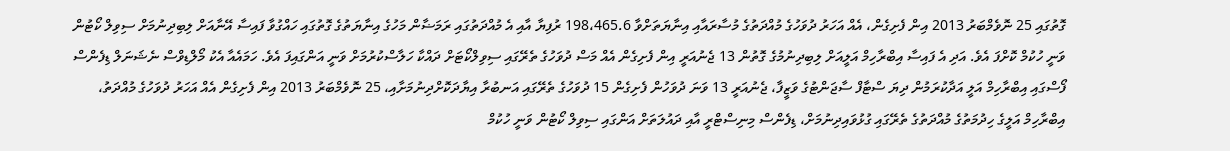ގޮތުގައި 25 ނޮވެމްބަރު 2013 އިން ފެށިގެން، އެއް އަހަރު ދުވަހުގެ މުއްދަތުގެ މުސާރައާއި އިނާޔަތަށްވާ 198،465.6 ރުފިޔާ އާއި އެ މުއްދަތުގައި ރަމަޟާން މަހުގެ އިނާޔަތުގެ ގޮތުގައި ހައްގުވާ ފައިސާ އޭނާއަށް ލިބިދިނުމަށް ސިވިލް ކޯޓުން ވަނީ ހުކުމް ކޮށްފަ އެވެ. އަދި އެ ފައިސާ އިބްރާހިމް އަލީއަށް ލިބިދިނުމުގެ ގޮތުން 13 ޖެނުއަރީ އިން ފެށިގެން އެއް މަސް ދުވަހުގެ ތެރޭގައި ސިވިލްކޯޓަށް ދައްކާ ހަލާސްކުރުމަށް ވަނީ އަންގައިފަ އެވެ. ހަމައެއާ އެކު މޯލްޑިވްސް ނެޝަނަލް ޑިފެންސް ފޯސްގައި އިބްރާހިމް އަލީ އަދާކުރަމުން ދިޔަ ސްޓާފް ސާޖަންޓުގެ ވަޒީފާ، ޖެނުއަރީ 13 ވަނަ ދުވަހުން ފެށިގެން 15 ދުވަހުގެ ތެރޭގައި އަނބުރާ އިޔާދަކޮށްދިނުމަށާއި، 25 ނޮވެމްބަރު 2013 އިން ފެށިގެން އެއް އަހަރު ދުވަހުގެ މުއްދަތު، އިބްރާހިމް އަލީގެ ހިދުމަތުގެ މުއްދަތުގެ ތެރޭގައި ގުޅުވައިދިނުމަށް، ޑިފެންސް މިނިސްޓްރީ އާއި ދައުލަތަށް އަންގައި ސިވިލް ކޯޓުން ވަނީ ހުކުމް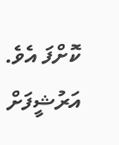ކޮށްފަ އެވެ.
އަރުޝީފަށް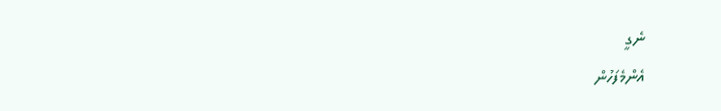ނެގީ
އެންމެފަހުން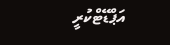އަޕްޑޭޓްކުރީ